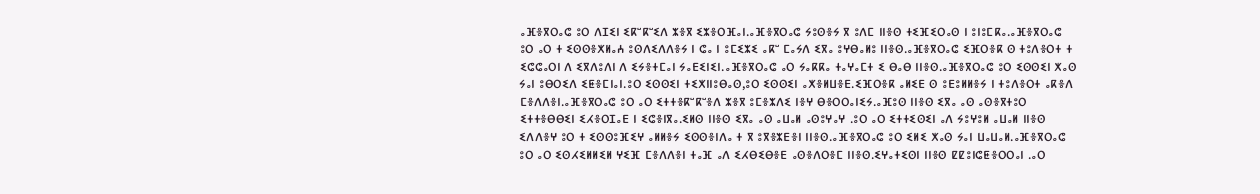ⴰⴼⴻⴳⵔⴰⵛ ⵓⵔ ⴷⵊⵉⵏ ⵉⴽⵯⴽⵯⵉⴷ ⵣⴻⴳ ⵉⵣⴻⵔⴼⴰⵏ.ⴰⴼⴻⴳⵔⴰⵛ ⵢⵓⵙⴻⵢ ⴳ ⵓⴷⵎ ⵏⵏⴻⵙ ⵜⵉⴼⵉⵔⴰⵙ ⵏ ⵓⵏⵓⵎⴽⴰ.ⴰⴼⴻⴳⵔⴰⵛ ⵓⵔ ⴰⵔ ⵜ ⵉⵙⵙⴻⵅⵍⴰⵄ ⵓⵙⴷⵉⴷⴷⴻⵢ ⵏ ⵛⴰ ⵏ ⵓⵎⵉⵣⵉ ⴰⴽⵯ ⵎⴰⵢⴷ ⵉⴳⴰ ⵓⵖⴱⴰⵍⵓ ⵏⵏⴻⵙ.ⴰⴼⴻⴳⵔⴰⵛ ⵉⴼⵔⴻⴽ ⵙ ⵜⵓⴷⴻⵔⵜ ⵜ ⵉⵛⵛⴰⵔⵏ ⴷ ⵉⴳⴷⵓⴷⵏ ⴷ ⵉⵢⴻⵜⵎⴰⵏ ⵢⴰⴹⵉⵏⵉⵏ.ⴰⴼⴻⴳⵔⴰⵛ ⴰⵔ ⵢⴰⴽⴽⴰ ⵜⴰⵖⴰⵎⵜ ⵉ ⴱⴰⴱ ⵏⵏⴻⵙ.ⴰⴼⴻⴳⵔⴰⵛ ⵓⵔ ⵉⵙⵙⵉⵏ ⵅⴰⵙ ⵢⴰⵏ ⵓⴱⵔⵉⴷ ⵉⵟⴻⵎⵏⴰⵏ.ⵓⵔ ⵉⵙⵙⵉⵏ ⵜⵉⵅⵏⵏⵓⴱⴰⵙ,ⵓⵔ ⵉⵙⵙⵉⵏ ⴰⵅⴻⵍⵡⴻⴹ.ⵉⴼⵔⴻⴽ ⴰⵍⵉⴹ ⵙ ⵓⴹⵓⵍⵍⴻⵢ ⵏ ⵜⵓⴷⴻⵔⵜ ⴰⴽⴻⴷ ⵎⴻⴷⴷⴻⵏ.ⴰⴼⴻⴳⵔⴰⵛ ⵓⵔ ⴰⵔ ⵉⵜⵜⴻⴽⵯⴽⵯⴻⴷ ⵣⴻⴳ ⵓⵎⴻⵣⴷⵉ ⵏⴻⵖ ⴱⴻⵔⵔⴰⵏⵉⵢ.ⴰⴼⵓⵙ ⵏⵏⴻⵙ ⵉⴳⴰ ⴰⵙ ⴰⵙⴻⴳⵜⵓⵔ ⵉⵜⵜⴻⴱⴱⵉⵏ ⵉⵃⴻⵔⵊⴰⴹ ⵏ ⵉⵛⴻⵏⴳⴰ.ⵉⵍⵙ ⵏⵏⴻⵙ ⵉⴳⴰ ⴰⵙ ⴰⵡⴰⵍ ⴰⵙⵓⵖⴰⵖ .ⵓⵔ ⴰⵔ ⵉⵜⵜⵉⵙⵉⵏ ⴰⴷ ⵢⵓⵖⵓⵍ ⴰⵡⴰⵍ ⵏⵏⴻⵙ ⵉⴷⴷⴻⵖ ⵓⵔ ⵜ ⵉⵙⵙⵓⴼⵉⵖ ⴰⵍⵍⴻⵢ ⵉⵙⵙⴻⵏⴷⴰ ⵜ ⴳ ⵓⴳⴻⵣⴹⴻⵏ ⵏⵏⴻⵙ.ⴰⴼⴻⴳⵔⴰⵛ ⵓⵔ ⵉⵍⵉ ⵅⴰⵙ ⵢⴰⵏ ⵡⴰⵡⴰⵍ.ⴰⴼⴻⴳⵔⴰⵛ ⵓⵔ ⴰⵔ ⵉⵙⵃⵉⵍⵍⵉⵍ ⵖⵉⴼ ⵎⴻⴷⴷⴻⵏ ⵜⴰⴼ ⴰⴷ ⵉⵃⴱⵉⴱⴻⴹ ⴰⵙⴻⴷⵔⴻⵎ ⵏⵏⴻⵙ.ⵉⵖⴰⵜⵉⵙⵏ ⵏⵏⴻⵙ ⵇⵇⵓⵏⵛⵟⴻⵔⵔⴰⵏ .ⴰⵔ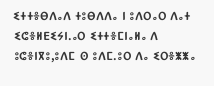ⵉⵜⵜⴻⴱⴷⴰⴷ ⵜⵓⴱⴷⴷⴰ ⵏ ⵓⴷⵔⴰⵔ ⴷⴰⵜ ⵉⵛⴻⵍⴹⵉⵢⵏ.ⴰⵔ ⵉⵜⵜⴻⵎⵏⴰⵍⴰ ⴷ ⵓⵛⴻⵏⴳⵓ,ⵓⴷⵎ ⵙ ⵓⴷⵎ.ⵓⵔ ⴷⴰ ⵉⵔⴻⵥⵥⴰ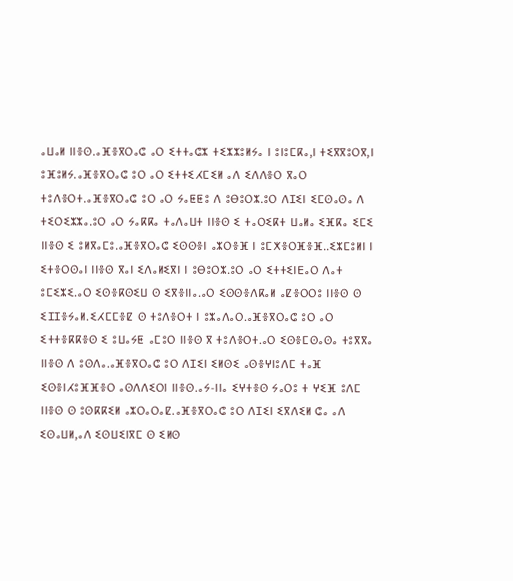ⴰⵡⴰⵍ ⵏⵏⴻⵙ.ⴰⴼⴻⴳⵔⴰⵛ ⴰⵔ ⵉⵜⵜⴰⵛⵣ ⵜⵉⵣⵣⵓⵍⵢⴰ ⵏ ⵓⵏⵓⵎⴽⴰ,ⵏ ⵜⵉⴳⴳⵓⵔⴳ,ⵏ ⵓⴼⵓⵍⵢ.ⴰⴼⴻⴳⵔⴰⵛ ⵓⵔ ⴰⵔ ⵉⵜⵜⵉⵃⵎⵉⵍ ⴰⴷ ⵉⴷⴷⴻⵔ ⴳⴰⵔ ⵜⵓⴷⴻⵔⵜ.ⴰⴼⴻⴳⵔⴰⵛ ⵓⵔ ⴰⵔ ⵢⴰⵟⵟⵓ ⴷ ⵓⴱⵓⵔⵣ.ⵓⵔ ⴷⵊⵉⵏ ⵉⵎⵙⴰⵙⴰ ⴷ ⵜⵉⵔⵉⵣⵣⴰ.ⵓⵔ ⴰⵔ ⵢⴰⴽⴽⴰ ⵜⴰⴷⴰⵡⵜ ⵏⵏⴻⵙ ⵉ ⵜⴰⵔⵉⴽⵜ ⵡⴰⵍⴰ ⵉⴼⴽⴰ ⵉⵎⵉ ⵏⵏⴻⵙ ⵉ ⵓⵍⴳⴰⵎⵓ.ⴰⴼⴻⴳⵔⴰⵛ ⵉⵙⵙⴻⵏ ⴰⵣⵔⴻⴼ ⵏ ⵓⵎⵅⴻⵔⴼⴻⴼ..ⵉⵣⵎⵓⵍⵏ ⵏ ⵉⵜⴻⵔⵙⴰⵏ ⵏⵏⴻⵙ ⴳⴰⵏ ⵉⴷⴰⵍⵉⴳⵏ ⵏ ⵓⴱⵓⵔⵣ.ⵓⵔ ⴰⵔ ⵉⵜⵜⵉⵏⴹⴰⵔ ⴷⴰⵜ ⵓⵎⵉⵣⵉ.ⴰⵔ ⵉⵙⴻⴽⵙⵉⵡ ⵙ ⵉⴳⴻⵏⵏⴰ.ⴰⵔ ⵉⵙⵙⴻⴷⴽⴰⵍ ⴰⵇⴻⵔⵔⵓ ⵏⵏⴻⵙ ⵙ ⵉⵊⵊⴻⵢⴰⵍ.ⵉⵃⵎⵎⴻⵇ ⵙ ⵜⵓⴷⴻⵔⵜ ⵏ ⵓⵣⴰⴷⴰⵔ.ⴰⴼⴻⴳⵔⴰⵛ ⵓⵔ ⴰⵔ ⵉⵜⵜⴻⴽⴽⴻⵙ ⵉ ⵓⵡⴰⵢⵟ ⴰⵎⵓⵔ ⵏⵏⴻⵙ ⴳ ⵜⵓⴷⴻⵔⵜ.ⴰⵔ ⵉⵙⴻⵎⵙⴰⵙⴰ ⵜⵓⴳⴳⴰ ⵏⵏⴻⵙ ⴷ ⵓⵙⴷⴰ.ⴰⴼⴻⴳⵔⴰⵛ ⵓⵔ ⴷⵊⵉⵏ ⵉⵍⵙⵉ ⴰⵙⴻⵖⵏⵓⴷⵎ ⵜⴰⴼ ⵉⵙⴻⵏⵃⵓⴼⴼⴻⵔ ⴰⵙⴷⴷⵉⵔⵏ ⵏⵏⴻⵙ.ⴰⵢ-ⵏⵏⴰ ⵉⵖⵜⴻⵙ ⵢⴰⵔⵓ ⵜ ⵖⵉⴼ ⵓⴷⵎ ⵏⵏⴻⵙ ⵙ ⵓⵙⴽⴽⵉⵍ ⴰⵣⵔⴰⵔⴰⵇ.ⴰⴼⴻⴳⵔⴰⵛ ⵓⵔ ⴷⵊⵉⵏ ⵉⴳⴷⵉⵍ ⵛⴰ ⴰⴷ ⵉⵙⴰⵡⵍ,ⴰⴷ ⵉⵙⵡⵉⵏⴳⵎ ⵙ ⵉⵍⵙ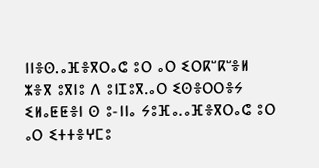ⵏⵏⴻⵙ.ⴰⴼⴻⴳⵔⴰⵛ ⵓⵔ ⴰⵔ ⵉⵔⴽⵯⴽⵯⴻⵍ ⵣⴻⴳ ⵓⴳⵏⵓ ⴷ ⵓⵏⵊⵓⴳ.ⴰⵔ ⵉⵙⴻⵔⵔⴻⵢ ⵉⵍⴰⵟⵟⴻⵏ ⵙ ⵓ-ⵏⵏⴰ ⵢⵓⴼⴰ.ⴰⴼⴻⴳⵔⴰⵛ ⵓⵔ ⴰⵔ ⵉⵜⵜⴻⵖⵎⵓ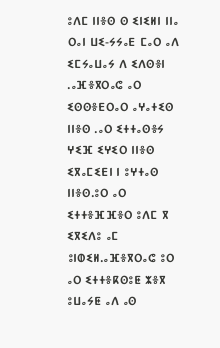ⵓⴷⵎ ⵏⵏⴻⵙ ⵙ ⵉⵏⵉⵍⵏ ⵏⵏⴰ ⵔⴰⵏ ⵡⵉ-ⵢⵢⴰⴹ ⵎⴰⵔ ⴰⴷ ⵉⵎⵢⴰⵡⴰⵢ ⴷ ⵉⴷⵙⴻⵏ .ⴰⴼⴻⴳⵔⴰⵛ ⴰⵔ ⵉⵙⵙⴻⴹⵔⴰⵔ ⴰⵖⴰⵜⵉⵙ ⵏⵏⴻⵙ .ⴰⵔ ⵉⵜⵜⴰⵙⴻⵢ ⵖⵉⴼ ⵉⵖⵉⵔ ⵏⵏⴻⵙ ⵉⴳⴰⵎⵉⴹⵏ ⵏ ⵓⵖⵜⴰⵙ ⵏⵏⴻⵙ.ⵓⵔ ⴰⵔ ⵉⵜⵜⴻⴼⴼⴻⵔ ⵓⴷⵎ ⴳ ⵉⴳⵉⴷⵓ ⴰⵎ ⵓⵏⵀⵉⵍ.ⴰⴼⴻⴳⵔⴰⵛ ⵓⵔ ⴰⵔ ⵉⵜⵜⴻⴽⵙⵓⵟ ⵣⴻⴳ ⵓⵡⴰⵢⵟ ⴰⴷ ⴰⵙ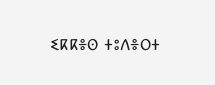ⵉⴽⴽⴻⵙ ⵜⵓⴷⴻⵔⵜ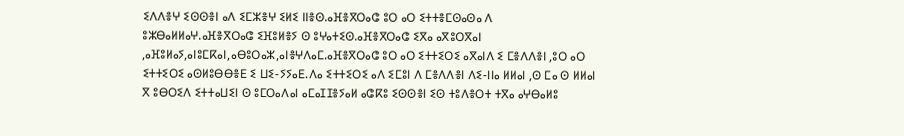ⵉⴷⴷⴻⵖ ⵉⵙⵙⴻⵏ ⴰⴷ ⵉⵎⵣⴻⵖ ⵉⵍⵉ ⵏⵏⴻⵙ.ⴰⴼⴻⴳⵔⴰⵛ ⵓⵔ ⴰⵔ ⵉⵜⵜⴻⵎⵙⴰⵙⴰ ⴷ ⵓⵣⴱⴰⵍⵍⴰⵖ.ⴰⴼⴻⴳⵔⴰⵛ ⵉⴼⵓⵍⴻⵢ ⵙ ⵓⵖⴰⵜⵉⵙ.ⴰⴼⴻⴳⵔⴰⵛ ⵉⴳⴰ ⴰⴳⵓⵔⴳⴰⵏ ,ⴰⴼⵓⵍⴰⵢ,ⴰⵏⵓⵎⴽⴰⵏ,ⴰⴱⵓⵔⴰⵣ,ⴰⵏⴻⵖⴷⴰⵎ.ⴰⴼⴻⴳⵔⴰⵛ ⵓⵔ ⴰⵔ ⵉⵜⵜⵉⵔⵉ ⴰⴳⴰⵏⴷ ⵉ ⵎⴻⴷⴷⴻⵏ ,ⵓⵔ ⴰⵔ ⵉⵜⵜⵉⵔⵉ ⴰⵙⵍⵓⴱⴱⴻⴹ ⵉ ⵡⵉ-ⵢⵢⴰⴹ.ⴷⴰ ⵉⵜⵜⵉⵔⵉ ⴰⴷ ⵉⵎⵓⵏ ⴷ ⵎⴻⴷⴷⴻⵏ ⴷⵉ-ⵏⵏⴰ ⵍⵍⴰⵏ ,ⵙ ⵎⴰ ⵙ ⵍⵍⴰⵏ ⴳ ⵓⴱⵔⵉⴷ ⵉⵜⵜⴰⵡⵉⵏ ⵙ ⵓⵎⵔⴰⴷⴰⵏ ⴰⵎⴰⵊⵊⴻⵢⴰⵍ ⴰⵛⴽⵓ ⵉⵙⵙⴻⵏ ⵉⵙ ⵜⵓⴷⴻⵔⵜ ⵜⴳⴰ ⴰⵖⴱⴰⵍⵓ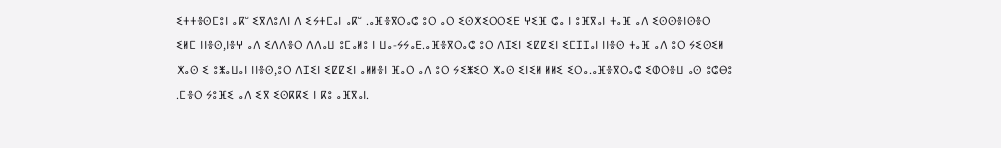ⵉⵜⵜⴻⵙⵎⵓⵏ ⴰⴽⵯ ⵉⴳⴷⵓⴷⵏ ⴷ ⵉⵢⵜⵎⴰⵏ ⴰⴽⵯ .ⴰⴼⴻⴳⵔⴰⵛ ⵓⵔ ⴰⵔ ⵉⵙⵅⵉⵔⵔⵉⴹ ⵖⵉⴼ ⵛⴰ ⵏ ⵓⴼⴳⴰⵏ ⵜⴰⴼ ⴰⴷ ⵉⵙⵙⴻⵏⵙⴻⵔ ⵉⵍⵎ ⵏⵏⴻⵙ,ⵏⴻⵖ ⴰⴷ ⵉⴷⴷⴻⵔ ⴷⴷⴰⵡ ⵓⵎⴰⵍⵓ ⵏ ⵡⴰ-ⵢⵢⴰⴹ.ⴰⴼⴻⴳⵔⴰⵛ ⵓⵔ ⴷⵊⵉⵏ ⵉⵇⵇⵉⵏ ⵉⵎⵊⵊⴰⵏ ⵏⵏⴻⵙ ⵜⴰⴼ ⴰⴷ ⵓⵔ ⵢⵉⵙⵉⵍ ⵅⴰⵙ ⵉ ⵓⵥⴰⵡⴰⵏ ⵏⵏⴻⵙ,ⵓⵔ ⴷⵊⵉⵏ ⵉⵇⵇⵉⵏ ⴰⵍⵍⴻⵏ ⴼⴰⵔ ⴰⴷ ⵓⵔ ⵢⵉⵥⵉⵔ ⵅⴰⵙ ⵉⵏⵉⵍ ⵍⵍⵉ ⵉⵔⴰ.ⴰⴼⴻⴳⵔⴰⵛ ⵉⵀⵔⴻⵡ ⴰⵙ ⵓⵛⴱⵓ .ⵎⴻⵔ ⵢⵓⴼⵉ ⴰⴷ ⵉⴳ ⵉⵙⴽⴽⵉ ⵏ ⴽⵓ ⴰⴼⴳⴰⵏ.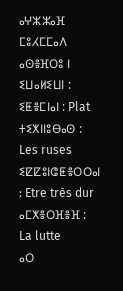ⴰⵖⵣⵣⴰⴼ ⵎⵓⵃⵎⵎⴰⴷ
ⴰⵙⴻⴼⵔⵓ ⵏ ⵉⵡⴰⵍⵉⵡⵏ :
ⵉⵟⴻⵎⵏⴰⵏ : Plat
ⵜⵉⵅⵏⵏⵓⴱⴰⵙ : Les ruses
ⵉⵇⵇⵓⵏⵛⵟⴻⵔⵔⴰⵏ : Etre très dur
ⴰⵎⵅⴻⵔⴼⴻⴼ : La lutte
ⴰⵔ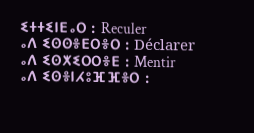ⵉⵜⵜⵉⵏⴹⴰⵔ : Reculer
ⴰⴷ ⵉⵙⵙⴻⴹⵔⴻⵔ : Déclarer
ⴰⴷ ⵉⵙⵅⵉⵔⵔⴻⴹ : Mentir
ⴰⴷ ⵉⵙⴻⵏⵃⵓⴼⴼⴻⵔ :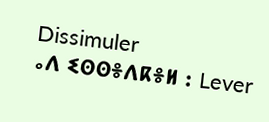Dissimuler
ⴰⴷ ⵉⵙⵙⴻⴷⴽⴻⵍ : Lever